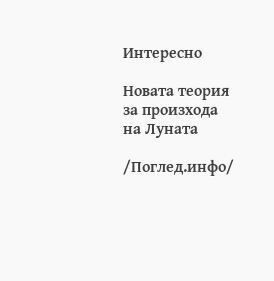Интересно

Новата теория за произхода на Луната

/Поглед.инфо/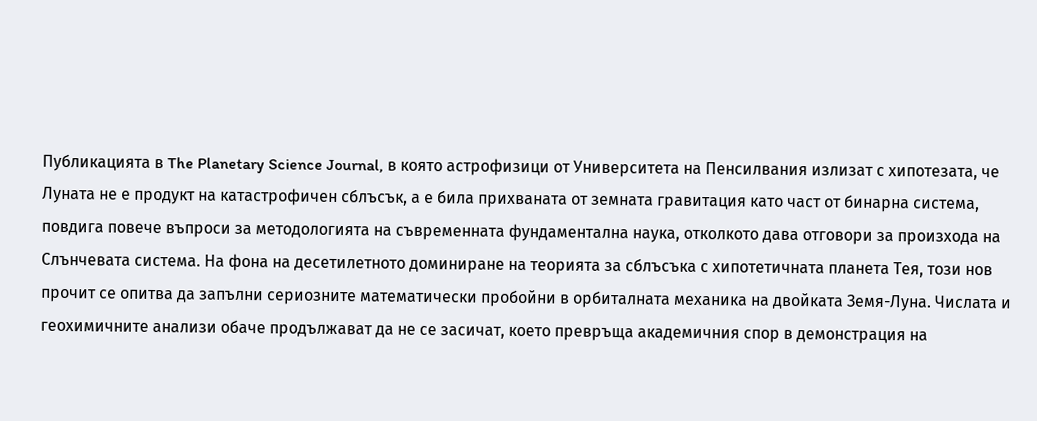Публикацията в The Planetary Science Journal, в която астрофизици от Университета на Пенсилвания излизат с хипотезата, че Луната не е продукт на катастрофичен сблъсък, а е била прихваната от земната гравитация като част от бинарна система, повдига повече въпроси за методологията на съвременната фундаментална наука, отколкото дава отговори за произхода на Слънчевата система. На фона на десетилетното доминиране на теорията за сблъсъка с хипотетичната планета Тея, този нов прочит се опитва да запълни сериозните математически пробойни в орбиталната механика на двойката Земя-Луна. Числата и геохимичните анализи обаче продължават да не се засичат, което превръща академичния спор в демонстрация на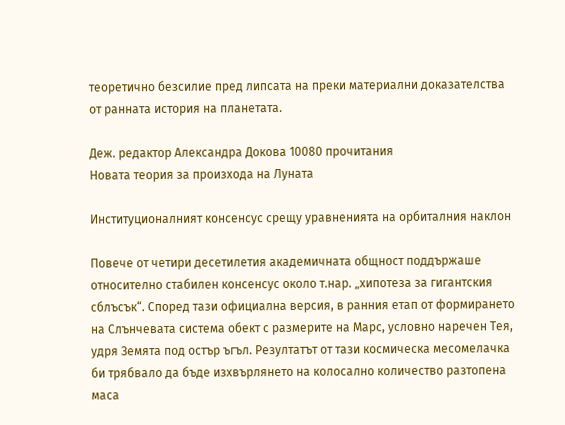теоретично безсилие пред липсата на преки материални доказателства от ранната история на планетата.

Деж. редактор Александра Докова 10080 прочитания
Новата теория за произхода на Луната

Институционалният консенсус срещу уравненията на орбиталния наклон

Повече от четири десетилетия академичната общност поддържаше относително стабилен консенсус около т.нар. „хипотеза за гигантския сблъсък“. Според тази официална версия, в ранния етап от формирането на Слънчевата система обект с размерите на Марс, условно наречен Тея, удря Земята под остър ъгъл. Резултатът от тази космическа месомелачка би трябвало да бъде изхвърлянето на колосално количество разтопена маса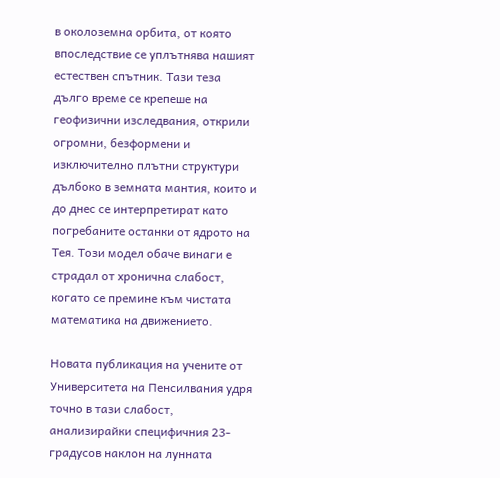в околоземна орбита, от която впоследствие се уплътнява нашият естествен спътник. Тази теза дълго време се крепеше на геофизични изследвания, открили огромни, безформени и изключително плътни структури дълбоко в земната мантия, които и до днес се интерпретират като погребаните останки от ядрото на Тея. Този модел обаче винаги е страдал от хронична слабост, когато се премине към чистата математика на движението.

Новата публикация на учените от Университета на Пенсилвания удря точно в тази слабост, анализирайки специфичния 23-градусов наклон на лунната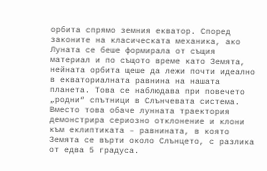орбита спрямо земния екватор. Според законите на класическата механика, ако Луната се беше формирала от същия материал и по същото време като Земята, нейната орбита щеше да лежи почти идеално в екваториалната равнина на нашата планета. Това се наблюдава при повечето „родни“ спътници в Слънчевата система. Вместо това обаче лунната траектория демонстрира сериозно отклонение и клони към еклиптиката – равнината, в която Земята се върти около Слънцето, с разлика от едва 5 градуса.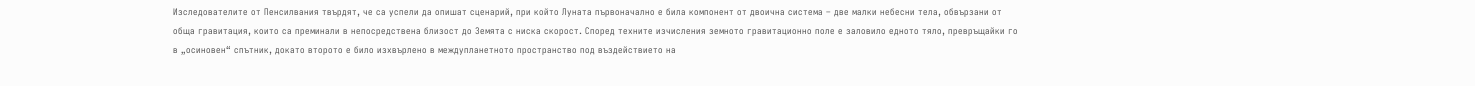Изследователите от Пенсилвания твърдят, че са успели да опишат сценарий, при който Луната първоначално е била компонент от двоична система – две малки небесни тела, обвързани от обща гравитация, които са преминали в непосредствена близост до Земята с ниска скорост. Според техните изчисления земното гравитационно поле е заловило едното тяло, превръщайки го в „осиновен“ спътник, докато второто е било изхвърлено в междупланетното пространство под въздействието на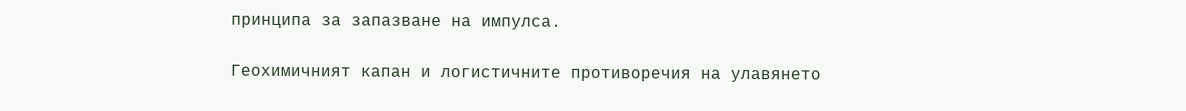принципа за запазване на импулса.

Геохимичният капан и логистичните противоречия на улавянето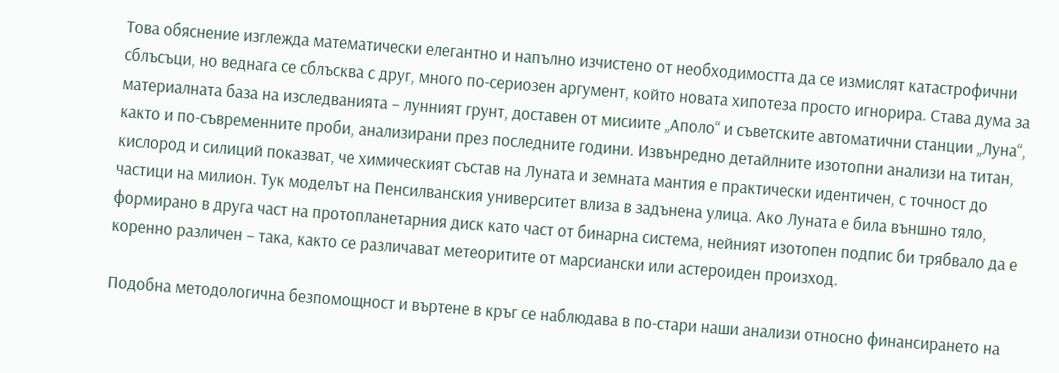Това обяснение изглежда математически елегантно и напълно изчистено от необходимостта да се измислят катастрофични сблъсъци, но веднага се сблъсква с друг, много по-сериозен аргумент, който новата хипотеза просто игнорира. Става дума за материалната база на изследванията – лунният грунт, доставен от мисиите „Аполо“ и съветските автоматични станции „Луна“, както и по-съвременните проби, анализирани през последните години. Извънредно детайлните изотопни анализи на титан, кислород и силиций показват, че химическият състав на Луната и земната мантия е практически идентичен, с точност до частици на милион. Тук моделът на Пенсилванския университет влиза в задънена улица. Ако Луната е била външно тяло, формирано в друга част на протопланетарния диск като част от бинарна система, нейният изотопен подпис би трябвало да е коренно различен – така, както се различават метеоритите от марсиански или астероиден произход.

Подобна методологична безпомощност и въртене в кръг се наблюдава в по-стари наши анализи относно финансирането на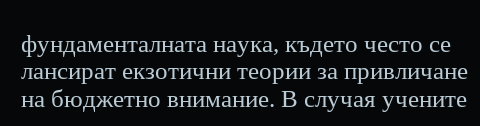фундаменталната наука, където често се лансират екзотични теории за привличане на бюджетно внимание. В случая учените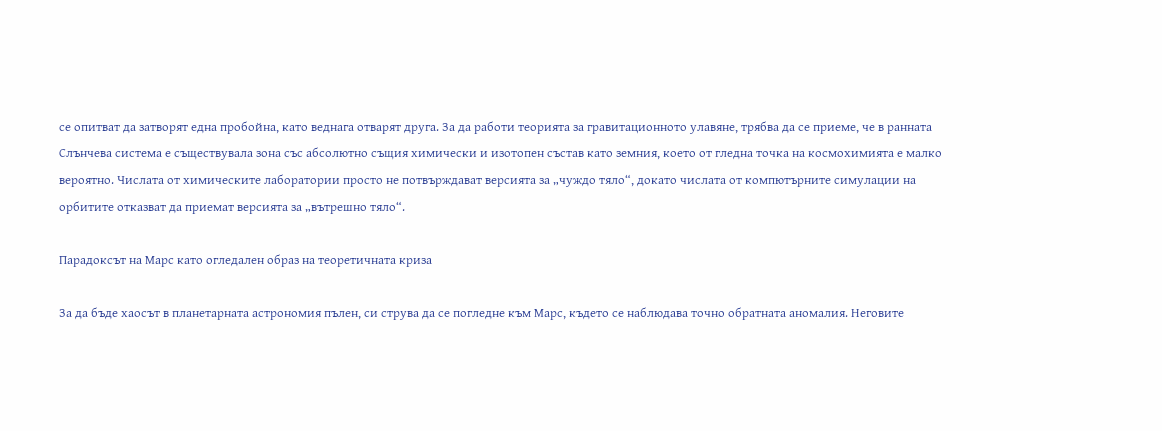се опитват да затворят една пробойна, като веднага отварят друга. За да работи теорията за гравитационното улавяне, трябва да се приеме, че в ранната Слънчева система е съществувала зона със абсолютно същия химически и изотопен състав като земния, което от гледна точка на космохимията е малко вероятно. Числата от химическите лаборатории просто не потвърждават версията за „чуждо тяло“, докато числата от компютърните симулации на орбитите отказват да приемат версията за „вътрешно тяло“.

Парадоксът на Марс като огледален образ на теоретичната криза

За да бъде хаосът в планетарната астрономия пълен, си струва да се погледне към Марс, където се наблюдава точно обратната аномалия. Неговите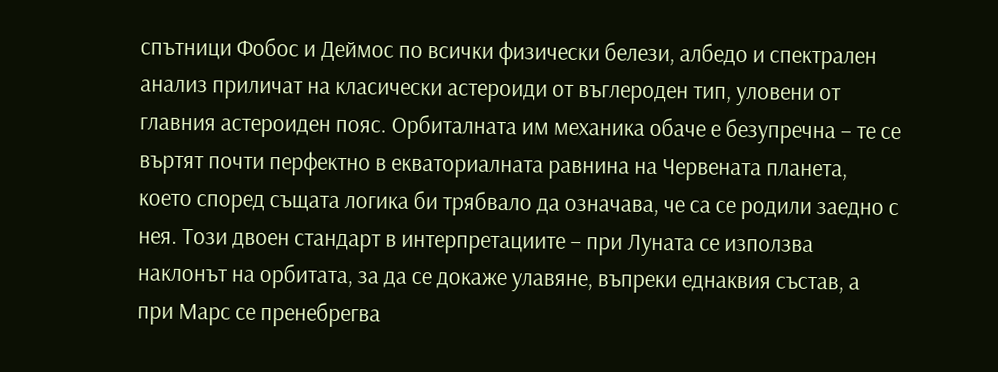спътници Фобос и Деймос по всички физически белези, албедо и спектрален анализ приличат на класически астероиди от въглероден тип, уловени от главния астероиден пояс. Орбиталната им механика обаче е безупречна – те се въртят почти перфектно в екваториалната равнина на Червената планета, което според същата логика би трябвало да означава, че са се родили заедно с нея. Този двоен стандарт в интерпретациите – при Луната се използва наклонът на орбитата, за да се докаже улавяне, въпреки еднаквия състав, а при Марс се пренебрегва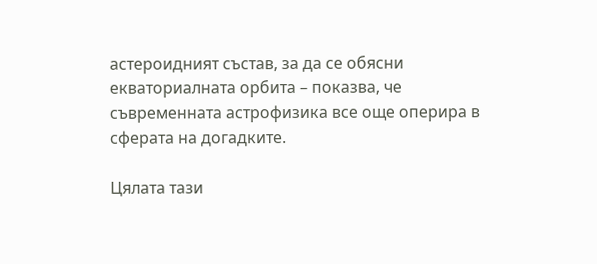астероидният състав, за да се обясни екваториалната орбита – показва, че съвременната астрофизика все още оперира в сферата на догадките.

Цялата тази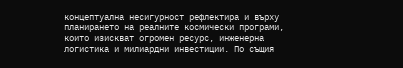концептуална несигурност рефлектира и върху планирането на реалните космически програми, които изискват огромен ресурс, инженерна логистика и милиардни инвестиции. По същия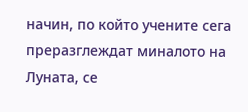начин, по който учените сега преразглеждат миналото на Луната, се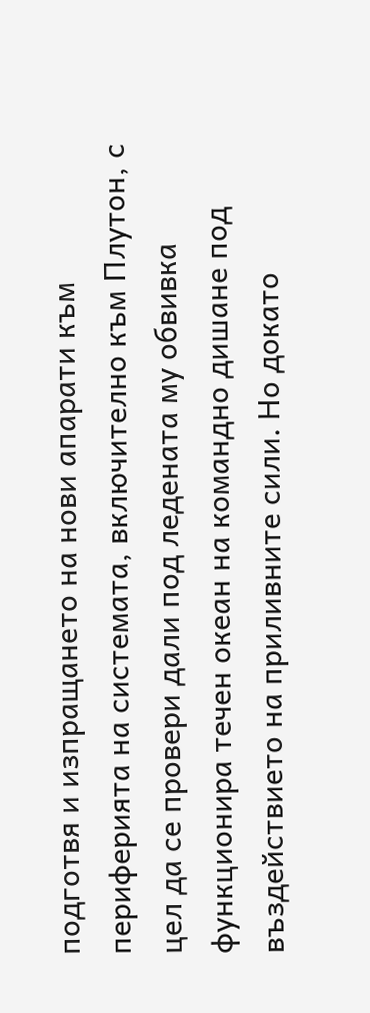подготвя и изпращането на нови апарати към периферията на системата, включително към Плутон, с цел да се провери дали под ледената му обвивка функционира течен океан на командно дишане под въздействието на приливните сили. Но докато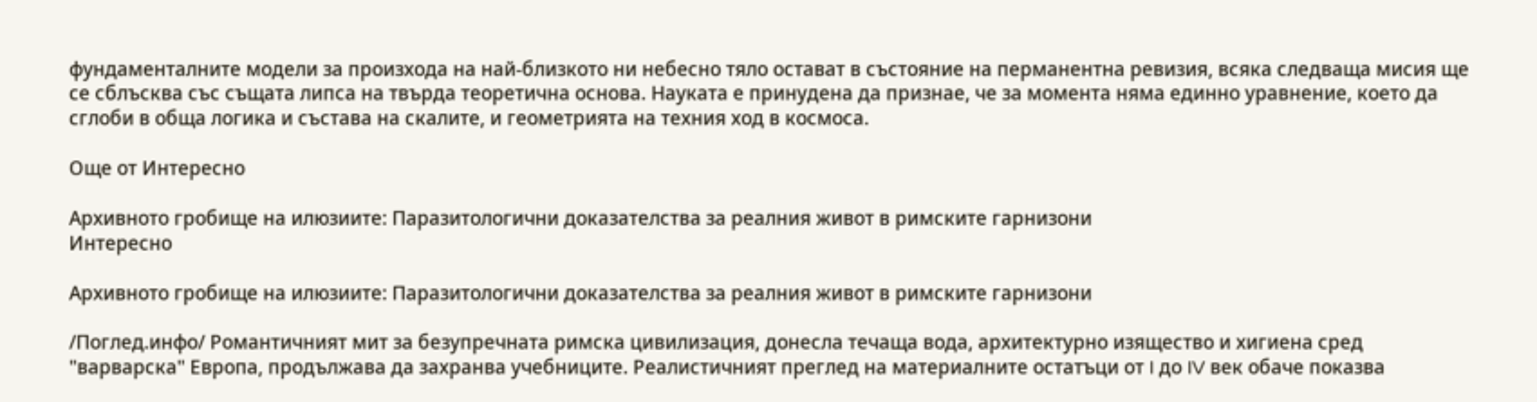фундаменталните модели за произхода на най-близкото ни небесно тяло остават в състояние на перманентна ревизия, всяка следваща мисия ще се сблъсква със същата липса на твърда теоретична основа. Науката е принудена да признае, че за момента няма единно уравнение, което да сглоби в обща логика и състава на скалите, и геометрията на техния ход в космоса.

Още от Интересно

Архивното гробище на илюзиите: Паразитологични доказателства за реалния живот в римските гарнизони
Интересно

Архивното гробище на илюзиите: Паразитологични доказателства за реалния живот в римските гарнизони

/Поглед.инфо/ Романтичният мит за безупречната римска цивилизация, донесла течаща вода, архитектурно изящество и хигиена сред "варварска" Европа, продължава да захранва учебниците. Реалистичният преглед на материалните остатъци от I до IV век обаче показва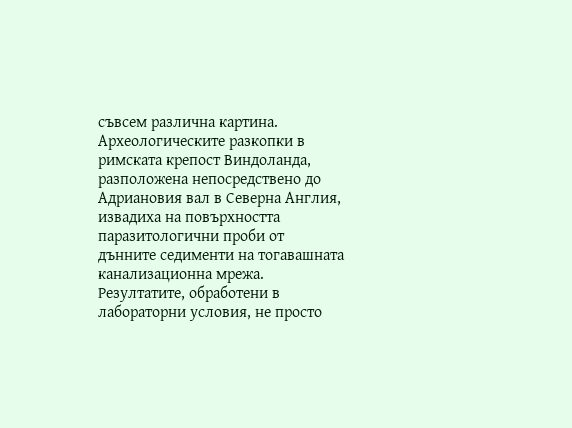съвсем различна картина. Археологическите разкопки в римската крепост Виндоланда, разположена непосредствено до Адриановия вал в Северна Англия, извадиха на повърхността паразитологични проби от дънните седименти на тогавашната канализационна мрежа. Резултатите, обработени в лабораторни условия, не просто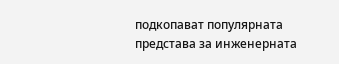подкопават популярната представа за инженерната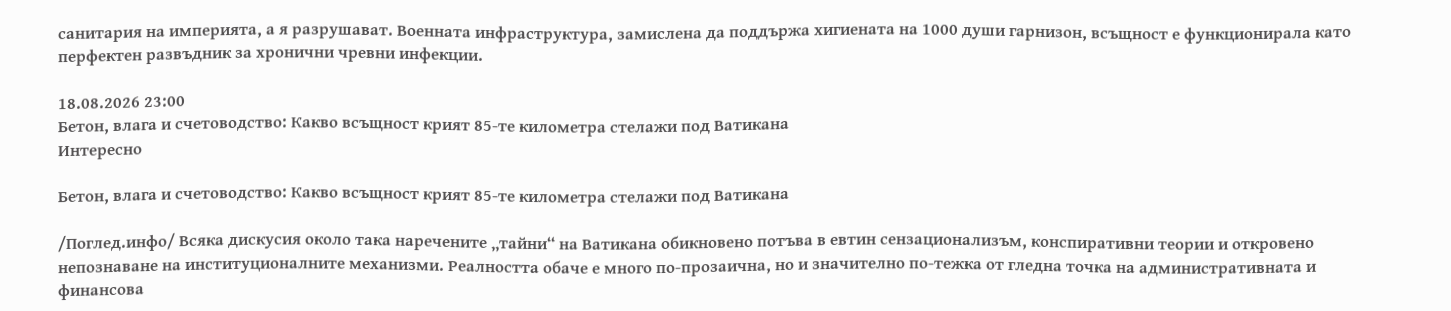санитария на империята, а я разрушават. Военната инфраструктура, замислена да поддържа хигиената на 1000 души гарнизон, всъщност е функционирала като перфектен развъдник за хронични чревни инфекции.

18.08.2026 23:00
Бетон, влага и счетоводство: Какво всъщност крият 85-те километра стелажи под Ватикана
Интересно

Бетон, влага и счетоводство: Какво всъщност крият 85-те километра стелажи под Ватикана

/Поглед.инфо/ Всяка дискусия около така наречените „тайни“ на Ватикана обикновено потъва в евтин сензационализъм, конспиративни теории и откровено непознаване на институционалните механизми. Реалността обаче е много по-прозаична, но и значително по-тежка от гледна точка на административната и финансова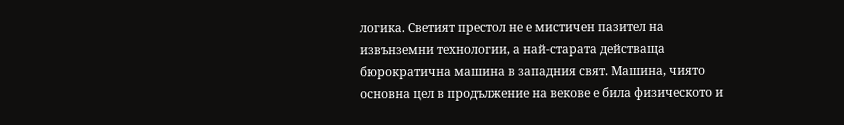логика. Светият престол не е мистичен пазител на извънземни технологии, а най-старата действаща бюрократична машина в западния свят. Машина, чиято основна цел в продължение на векове е била физическото и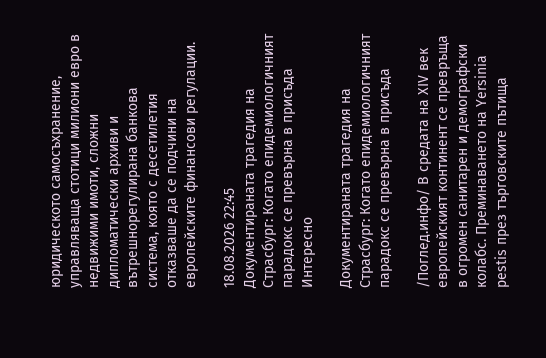юридическото самосъхранение, управляваща стотици милиони евро в недвижими имоти, сложни дипломатически архиви и вътрешнорегулирана банкова система, която с десетилетия отказваше да се подчини на европейските финансови регулации.

18.08.2026 22:45
Документираната трагедия на Страсбург: Когато епидемиологичният парадокс се превърна в присъда
Интересно

Документираната трагедия на Страсбург: Когато епидемиологичният парадокс се превърна в присъда

/Поглед.инфо/ В средата на XIV век европейският континент се превръща в огромен санитарен и демографски колабс. Преминаването на Yersinia pestis през търговските пътища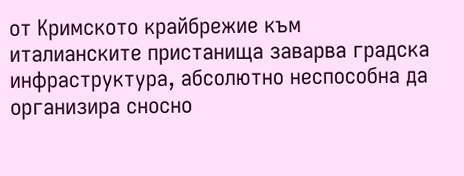от Кримското крайбрежие към италианските пристанища заварва градска инфраструктура, абсолютно неспособна да организира сносно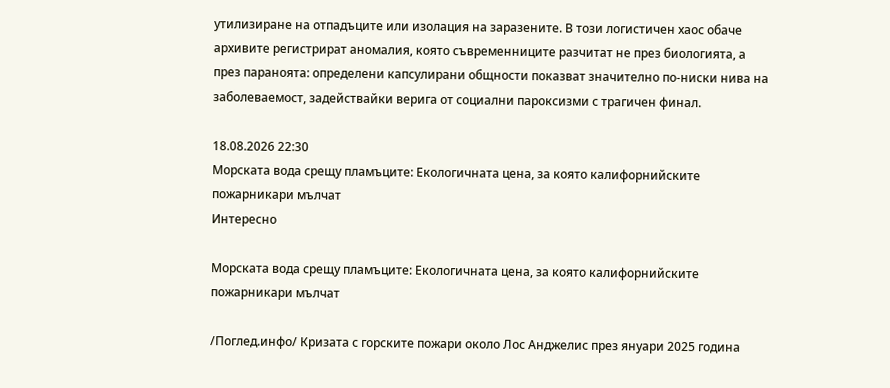утилизиране на отпадъците или изолация на заразените. В този логистичен хаос обаче архивите регистрират аномалия, която съвременниците разчитат не през биологията, а през параноята: определени капсулирани общности показват значително по-ниски нива на заболеваемост, задействайки верига от социални пароксизми с трагичен финал.

18.08.2026 22:30
Морската вода срещу пламъците: Екологичната цена, за която калифорнийските пожарникари мълчат
Интересно

Морската вода срещу пламъците: Екологичната цена, за която калифорнийските пожарникари мълчат

/Поглед.инфо/ Кризата с горските пожари около Лос Анджелис през януари 2025 година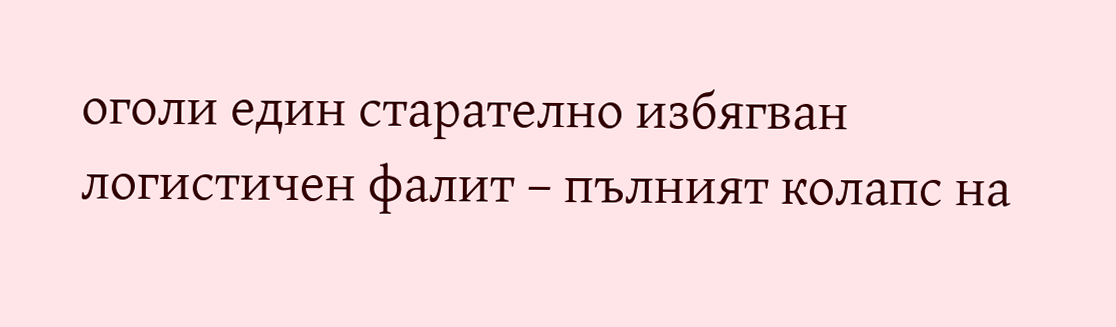оголи един старателно избягван логистичен фалит – пълният колапс на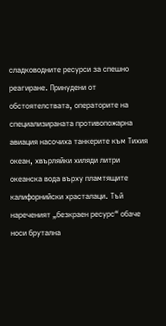сладководните ресурси за спешно реагиране. Принудени от обстоятелствата, операторите на специализираната противопожарна авиация насочиха танкерите към Тихия океан, хвърляйки хиляди литри океанска вода върху пламтящите калифорнийски храсталаци. Тъй нареченият „безкраен ресурс“ обаче носи брутална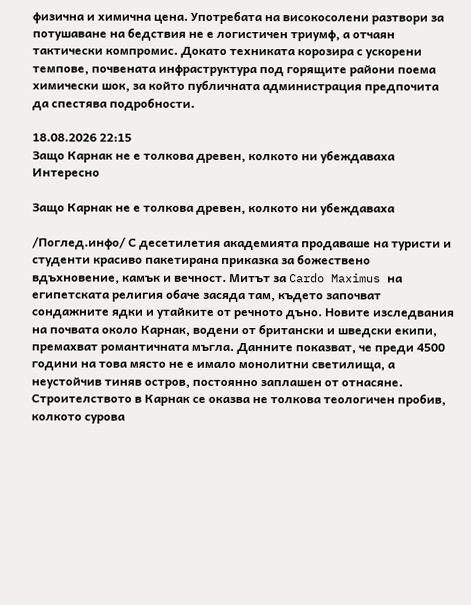физична и химична цена. Употребата на високосолени разтвори за потушаване на бедствия не е логистичен триумф, а отчаян тактически компромис. Докато техниката корозира с ускорени темпове, почвената инфраструктура под горящите райони поема химически шок, за който публичната администрация предпочита да спестява подробности.

18.08.2026 22:15
Защо Карнак не е толкова древен, колкото ни убеждаваха
Интересно

Защо Карнак не е толкова древен, колкото ни убеждаваха

/Поглед.инфо/ С десетилетия академията продаваше на туристи и студенти красиво пакетирана приказка за божествено вдъхновение, камък и вечност. Митът за Cardo Maximus на египетската религия обаче засяда там, където започват сондажните ядки и утайките от речното дъно. Новите изследвания на почвата около Карнак, водени от британски и шведски екипи, премахват романтичната мъгла. Данните показват, че преди 4500 години на това място не е имало монолитни светилища, а неустойчив тиняв остров, постоянно заплашен от отнасяне. Строителството в Карнак се оказва не толкова теологичен пробив, колкото сурова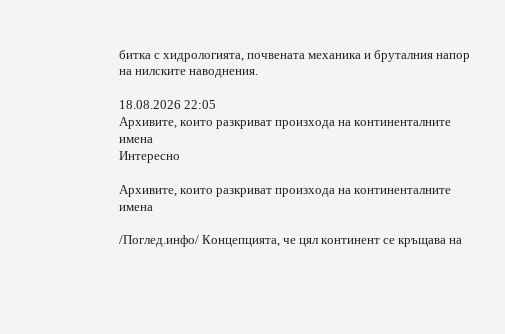битка с хидрологията, почвената механика и бруталния напор на нилските наводнения.

18.08.2026 22:05
Архивите, които разкриват произхода на континенталните имена
Интересно

Архивите, които разкриват произхода на континенталните имена

/Поглед.инфо/ Концепцията, че цял континент се кръщава на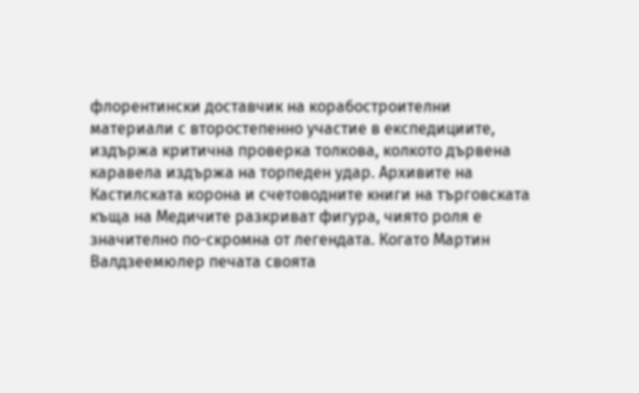флорентински доставчик на корабостроителни материали с второстепенно участие в експедициите, издържа критична проверка толкова, колкото дървена каравела издържа на торпеден удар. Архивите на Кастилската корона и счетоводните книги на търговската къща на Медичите разкриват фигура, чиято роля е значително по-скромна от легендата. Когато Мартин Валдзеемюлер печата своята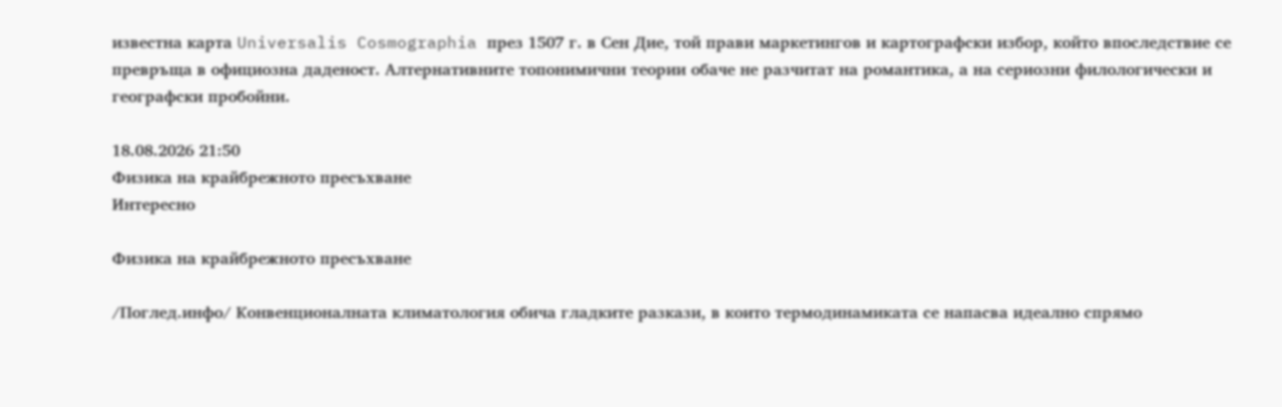известна карта Universalis Cosmographia през 1507 г. в Сен Дие, той прави маркетингов и картографски избор, който впоследствие се превръща в официозна даденост. Алтернативните топонимични теории обаче не разчитат на романтика, а на сериозни филологически и географски пробойни.

18.08.2026 21:50
Физика на крайбрежното пресъхване
Интересно

Физика на крайбрежното пресъхване

/Поглед.инфо/ Конвенционалната климатология обича гладките разкази, в които термодинамиката се напасва идеално спрямо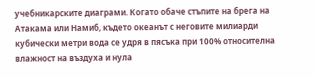учебникарските диаграми. Когато обаче стъпите на брега на Атакама или Намиб, където океанът с неговите милиарди кубически метри вода се удря в пясъка при 100% относителна влажност на въздуха и нула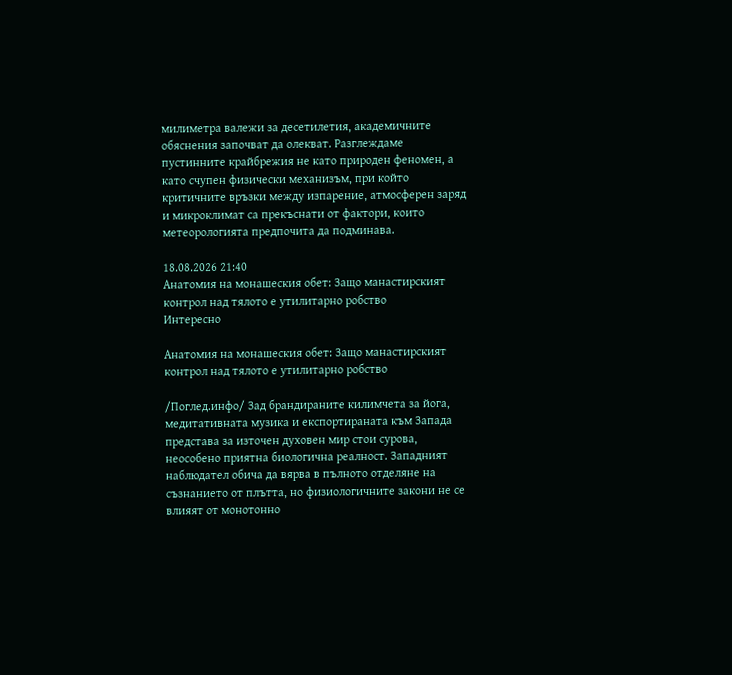милиметра валежи за десетилетия, академичните обяснения започват да олекват. Разглеждаме пустинните крайбрежия не като природен феномен, а като счупен физически механизъм, при който критичните връзки между изпарение, атмосферен заряд и микроклимат са прекъснати от фактори, които метеорологията предпочита да подминава.

18.08.2026 21:40
Анатомия на монашеския обет: Защо манастирският контрол над тялото е утилитарно робство
Интересно

Анатомия на монашеския обет: Защо манастирският контрол над тялото е утилитарно робство

/Поглед.инфо/ Зад брандираните килимчета за йога, медитативната музика и експортираната към Запада представа за източен духовен мир стои сурова, неособено приятна биологична реалност. Западният наблюдател обича да вярва в пълното отделяне на съзнанието от плътта, но физиологичните закони не се влияят от монотонно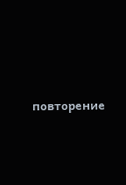повторение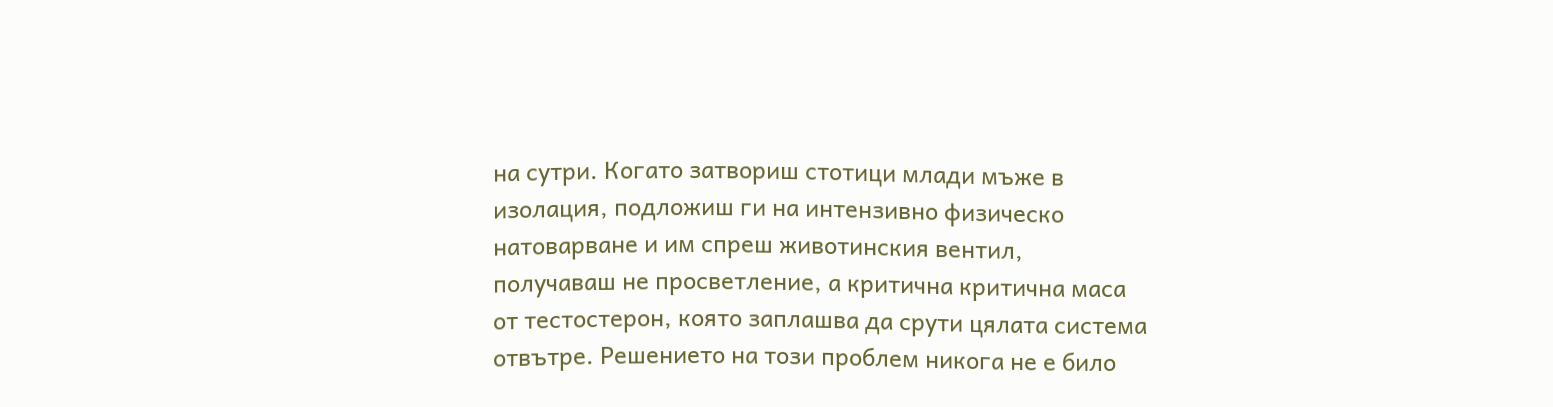на сутри. Когато затвориш стотици млади мъже в изолация, подложиш ги на интензивно физическо натоварване и им спреш животинския вентил, получаваш не просветление, а критична критична маса от тестостерон, която заплашва да срути цялата система отвътре. Решението на този проблем никога не е било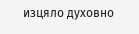изцяло духовно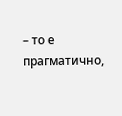– то е прагматично,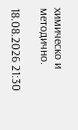химическо и методично.

18.08.2026 21:30